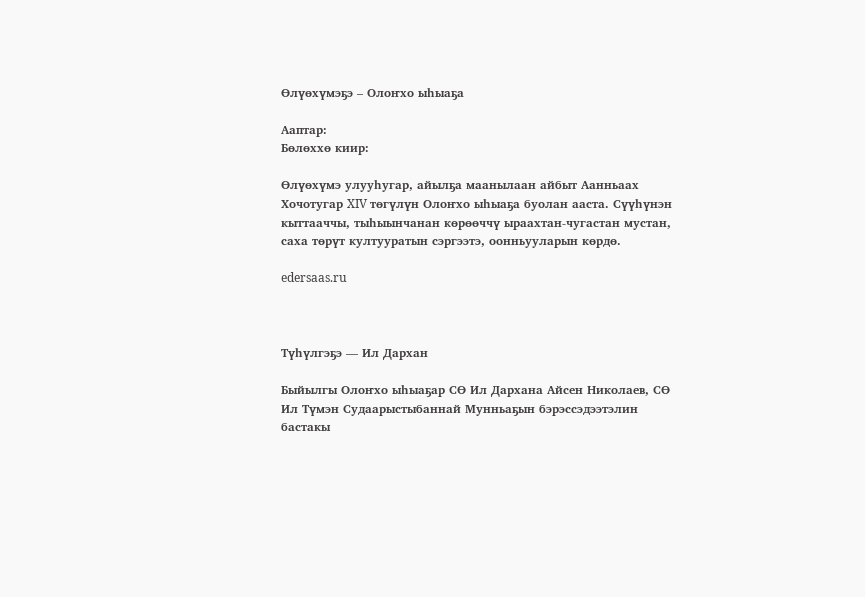Өлүөхүмэҕэ – Олоҥхо ыһыаҕа

Ааптар:
Бөлөххө киир:

Өлүөхүмэ улууһугар, айылҕа маанылаан айбыт Аанньаах Хочотугар XIV төгүлүн Олоҥхо ыһыаҕа буолан ааста. Сүүһүнэн кыттааччы, тыһыынчанан көрөөччү ыраахтан-чугастан мустан, саха төрүт култууратын сэргээтэ, оонньууларын көрдө.

edersaas.ru



Түһүлгэҕэ — Ил Дархан

Быйылгы Олоҥхо ыһыаҕар СӨ Ил Дархана Айсен Николаев, СӨ Ил Түмэн Судаарыстыбаннай Мунньаҕын бэрэссэдээтэлин бастакы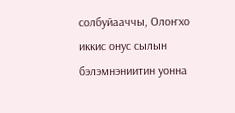солбуйааччы, Олоҥхо иккис онус сылын бэлэмнэниитин уонна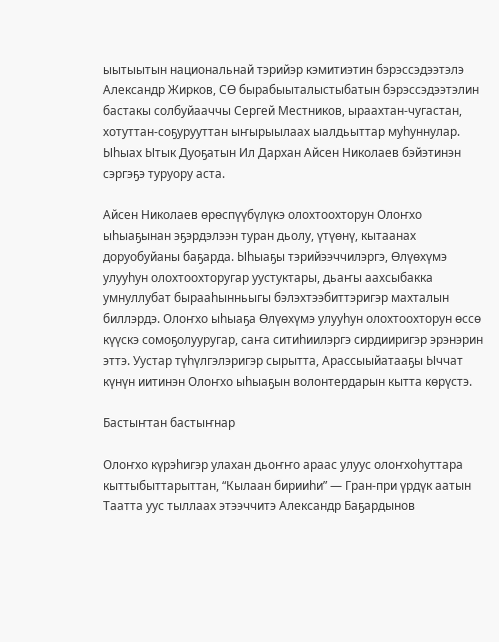ыытыытын национальнай тэрийэр кэмитиэтин бэрэссэдээтэлэ Александр Жирков, СӨ бырабыыталыстыбатын бэрэссэдээтэлин бастакы солбуйааччы Сергей Местников, ыраахтан-чугастан, хотуттан-соҕурууттан ыҥырыылаах ыалдьыттар муһуннулар. Ыһыах Ытык Дуоҕатын Ил Дархан Айсен Николаев бэйэтинэн сэргэҕэ туруору аста.

Айсен Николаев өрөспүүбүлүкэ олохтоохторун Олоҥхо ыһыаҕынан эҕэрдэлээн туран дьолу, үтүөнү, кытаанах доруобуйаны баҕарда. Ыһыаҕы тэрийээччилэргэ, Өлүөхүмэ улууһун олохтоохторугар уустуктары, дьаҥы аахсыбакка умнуллубат бырааһынньыгы бэлэхтээбиттэригэр махталын биллэрдэ. Олоҥхо ыһыаҕа Өлүөхүмэ улууһун олохтоохторун өссө күүскэ сомоҕолууругар, саҥа ситиһиилэргэ сирдииригэр эрэнэрин эттэ. Уустар түһүлгэлэригэр сырытта, Арассыыйатааҕы Ыччат күнүн иитинэн Олоҥхо ыһыаҕын волонтердарын кытта көрүстэ.

Бастыҥтан бастыҥнар

Олоҥхо күрэһигэр улахан дьоҥҥо араас улуус олоҥхоһуттара кыттыбыттарыттан, “Кылаан бирииһи” — Гран-при үрдүк аатын Таатта уус тыллаах этээччитэ Александр Баҕардынов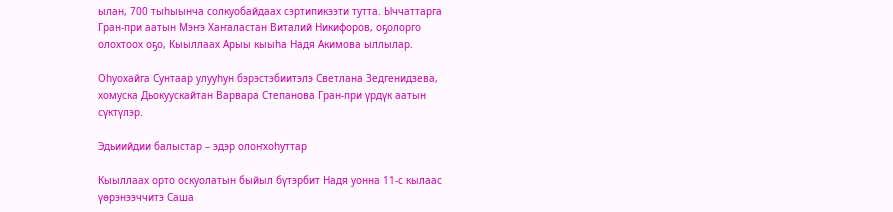ылан, 700 тыһыынча солкуобайдаах сэртипикээти тутта. Ыччаттарга Гран-при аатын Мэҥэ Хаҥаластан Виталий Никифоров, оҕолорго олохтоох оҕо, Кыыллаах Арыы кыыһа Надя Акимова ыллылар.

Оһуохайга Сунтаар улууһун бэрэстэбиитэлэ Светлана Зедгенидзева, хомуска Дьокуускайтан Варвара Степанова Гран-при үрдүк аатын сүктүлэр.

Эдьиийдии балыстар – эдэр олоҥхоһуттар

Кыыллаах орто оскуолатын быйыл бүтэрбит Надя уонна 11-с кылаас үөрэнээччитэ Саша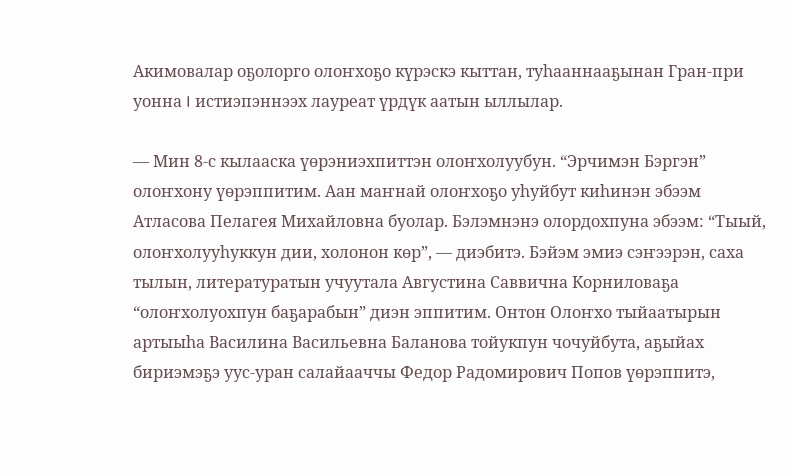Акимовалар оҕолорго олоҥхоҕо күрэскэ кыттан, туһааннааҕынан Гран-при уонна I истиэпэннээх лауреат үрдүк аатын ыллылар.

— Мин 8-с кылааска үөрэниэхпиттэн олоҥхолуубун. “Эрчимэн Бэргэн” олоҥхону үөрэппитим. Аан маҥнай олоҥхоҕо уһуйбут киһинэн эбээм Атласова Пелагея Михайловна буолар. Бэлэмнэнэ олордохпуна эбээм: “Тыый, олоҥхолууһуккун дии, холонон көр”, — диэбитэ. Бэйэм эмиэ сэҥээрэн, саха тылын, литературатын учуутала Августина Саввична Корниловаҕа “олоҥхолуохпун баҕарабын” диэн эппитим. Онтон Олоҥхо тыйаатырын артыыһа Василина Васильевна Баланова тойукпун чочуйбута, аҕыйах бириэмэҕэ уус-уран салайааччы Федор Радомирович Попов үөрэппитэ,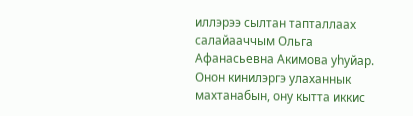иллэрээ сылтан тапталлаах салайааччым Ольга Афанасьевна Акимова уһуйар. Онон кинилэргэ улаханнык махтанабын, ону кытта иккис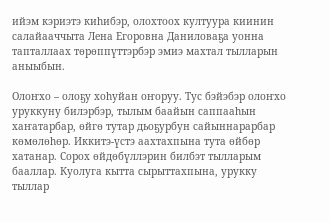ийэм кэриэтэ киһибэр, олохтоох култуура киинин салайааччыта Лена Егоровна Даниловаҕа уонна тапталлаах төрөппүттэрбэр эмиэ махтал тылларын аныыбын.

Олоҥхо – олоҕу хоһуйан оҥоруу. Тус бэйэбэр олоҥхо уруккуну билэрбэр, тылым баайын саппааһын хаҥатарбар, өйгө тутар дьоҕурбун сайыннарарбар көмөлөһөр. Иккитэ-үстэ аахтахпына тута өйбөр хатанар. Сорох өйдөбүллэрин билбэт тылларым бааллар. Куолуга кытта сырыттахпына, урукку тыллар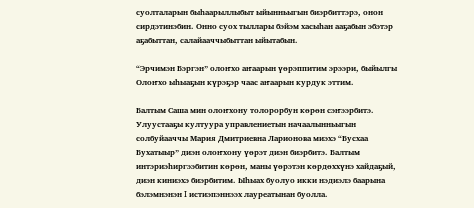суолталарын быһаарыллыбыт ыйынньыгын биэрбиттэрэ, онон сирдэтинэбин. Онно суох тыллары бэйэм хасыһан ааҕабын эбэтэр аҕабыттан, салайааччыбыттан ыйытабын.

“Эрчимэн Бэргэн” олоҥхо аҥаарын үөрэппитим эрээри, быйылгы Олоҥхо ыһыаҕын күрэҕэр чаас аҥаарын курдук эттим.

Балтым Саша мин олоҥхону толорорбун көрөн сэҥээрбитэ. Улуустааҕы култуура управлениетын начаалынньыгын солбуйааччы Мария Дмитриевна Ларионова миэхэ “Бусхаа Бухатыыр” диэн олоҥхону үөрэт диэн биэрбитэ. Балтым интэриэһиргээбитин көрөн, маны үөрэтэн көрдөххүнэ хайдаҕый, диэн киниэхэ биэрбитим. Ыһыах буолуо икки нэдиэлэ баарына бэлэмнэнэн I истиэпэннээх лауреатынан буолла.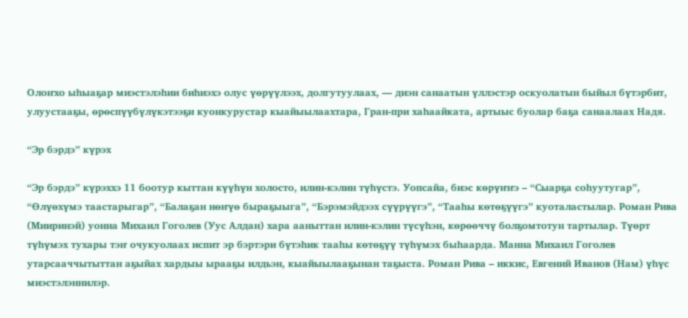Олоҥхо ыһыаҕар миэстэлэһии биһиэхэ олус үөрүүлээх, долгутуулаах, — диэн санаатын үллэстэр оскуолатын быйыл бүтэрбит, улуустааҕы, өрөспүүбүлүкэтээҕи куонкурустар кыайыылаахтара, Гран-при хаһаайката, артыыс буолар баҕа санаалаах Надя.

“Эр бэрдэ” күрэх

“Эр бэрдэ” күрэххэ 11 боотур кыттан күүһүн холосто, илин-кэлин түһүстэ. Уопсайа, биэс көрүҥҥэ – “Сыарҕа соһуутугар”, “Өлүөхүмэ таастарыгар”, “Балаҕан нөҥүө быраҕыыга”, “Бэрэмэйдээх сүүрүүгэ”, “Тааһы көтөҕүүгэ” куоталастылар. Роман Рива (Мииринэй) уонна Михаил Гоголев (Уус Алдан) хара ааныттан илин-кэлин түсүһэн, көрөөччү болҕомтотун тартылар. Түөрт түһүмэх тухары тэҥ очукуолаах испит эр бэртэри бүтэһик тааһы көтөҕүү түһүмэх быһаарда. Манна Михаил Гоголев утарсааччытыттан аҕыйах хардыы ырааҕы илдьэн, кыайыылааҕынан таҕыста. Роман Рива – иккис, Евгений Иванов (Нам) үһүс миэстэлэннилэр.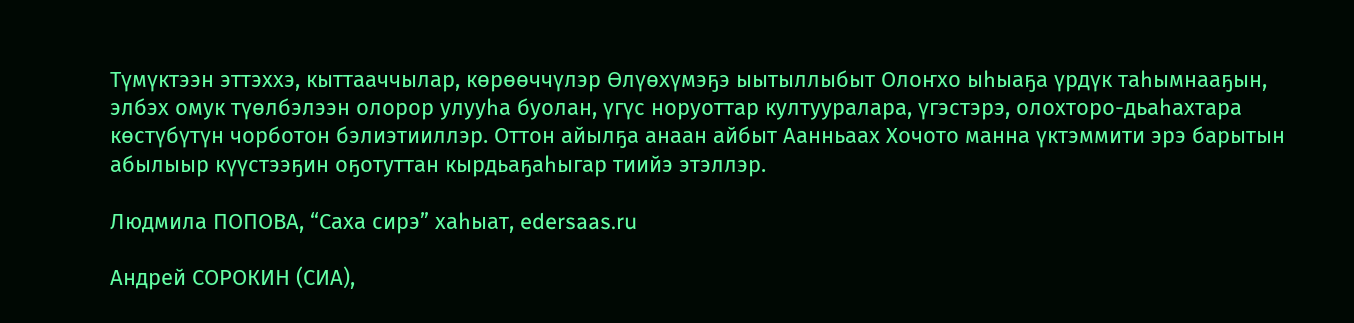Түмүктээн эттэххэ, кыттааччылар, көрөөччүлэр Өлүөхүмэҕэ ыытыллыбыт Олоҥхо ыһыаҕа үрдүк таһымнааҕын, элбэх омук түөлбэлээн олорор улууһа буолан, үгүс норуоттар култууралара, үгэстэрэ, олохторо-дьаһахтара көстүбүтүн чорботон бэлиэтииллэр. Оттон айылҕа анаан айбыт Аанньаах Хочото манна үктэммити эрэ барытын абылыыр күүстээҕин оҕотуттан кырдьаҕаһыгар тиийэ этэллэр.

Людмила ПОПОВА, “Саха сирэ” хаһыат, edersaas.ru

Андрей СОРОКИН (СИА),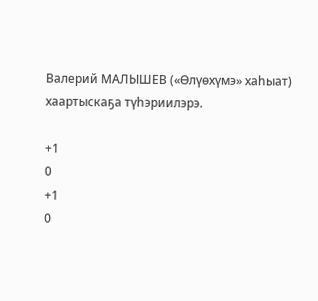Валерий МАЛЫШЕВ («Өлүөхүмэ» хаһыат) хаартыскаҕа түһэриилэрэ.

+1
0
+1
0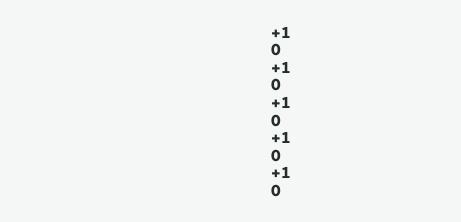+1
0
+1
0
+1
0
+1
0
+1
0